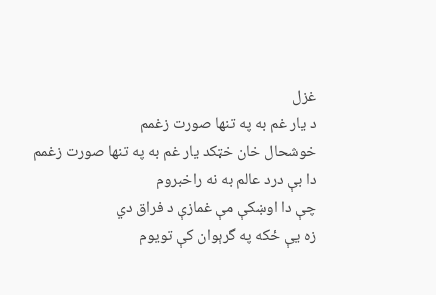غزل
د يار غم به په تنها صورت زغمم
خوشحال خان خټکد يار غم به په تنها صورت زغمم
دا بې درد عالم به نه راخبروم
چې دا اوښکې مې غمازې د فراق دي
زه يې ځکه په گرېوان کې تويوم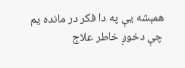همېشه يې په دا فکر در مانده يم
چې دخوږ خاطر علاج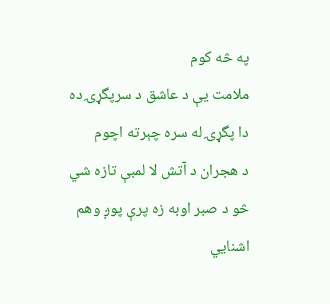په څه کوم
ملامت يې د عاشق د سرپگړۍ ده
دا پگړۍ له سره چېرته اچوم
د هجران د آتش لا لمبې تازه شي
څو د صبر اوبه زه پرې پوږ وهم
اشنايي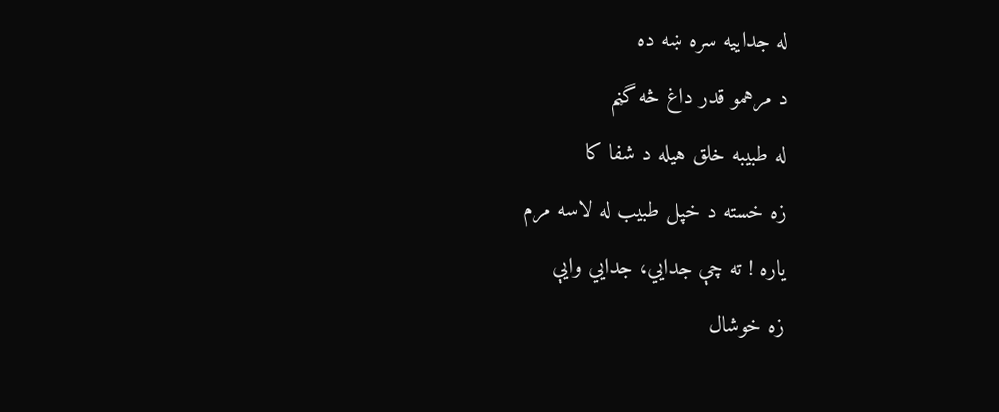له جداييه سره ښه ده
د مرهمو قدر داغ څه گڼم
له طبيبه خلق هيله د شفا کا
زه خسته د خپل طبيب له لاسه مرم
ياره ! ته چې جدايي، جدايي وايې
زه خوشال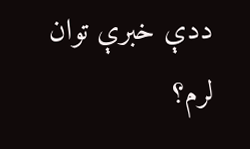ددې خبرې توان لرم؟